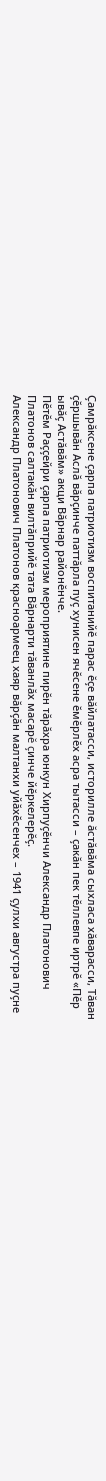Çамрăксене çарпа патриотизм воспитанийĕ парас ĕçе вăйлатасси, историлле ăстăвăма сыхласа хăварасси, Тăван çĕршывăн Аслă вăрçинче паттăрла пуç хунисен ячĕсене ĕмĕрлĕх асра тытасси – çакăн пек тĕллевпе иртрĕ «Пĕр ывăç Астăвăм» акци Вăрнар районĕнче.
Пĕтĕм Раççейри çарпа патриотизм мероприятине пирĕн тăрăхра юнкун Хирпуçĕнчи Александр Платонович Платонов салтакăн вилтăприйĕ тата Вăрнарти тăванлăх масарĕ çинче йĕркелерĕç.
Александр Платонович Платонов красноармеец хаяр вăрçăн малтанхи уйăхĕсенчех – 1941 çулхи августра пуçне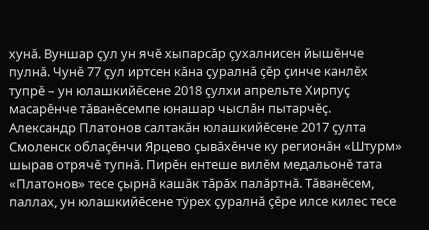хунă. Вуншар çул ун ячĕ хыпарсăр çухалнисен йышĕнче пулнă. Чунĕ 77 çул иртсен кăна çуралнă çĕр çинче канлĕх тупрĕ – ун юлашкийĕсене 2018 çулхи апрельте Хирпуç масарĕнче тăванĕсемпе юнашар чыслăн пытарчĕç.
Александр Платонов салтакăн юлашкийĕсене 2017 çулта Смоленск облаçĕнчи Ярцево çывăхĕнче ку регионăн «Штурм» шырав отрячĕ тупнă. Пирĕн ентеше вилĕм медальонĕ тата «Платонов» тесе çырнă кашăк тăрăх палăртнă. Тăванĕсем, паллах, ун юлашкийĕсене тÿрех çуралнă çĕре илсе килес тесе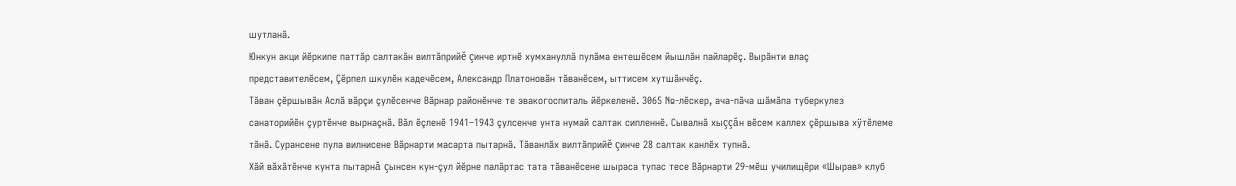шутланă.
Юнкун акци йĕркипе паттăр салтакăн вилтăприйĕ çинче иртнĕ хумхануллă пулăма ентешĕсем йышлăн пайларĕç. Вырăнти влаç представителĕсем, Çĕрпел шкулĕн кадечĕсем, Александр Платоновăн тăванĕсем, ыттисем хутшăнчĕç.
Тăван çĕршывăн Аслă вăрçи çулĕсенче Вăрнар районĕнче те эвакогоспиталь йĕркеленĕ. 3065 №-лĕскер, ача-пăча шăмăпа туберкулез санаторийĕн çуртĕнче вырнаçнă. Вăл ĕçленĕ 1941–1943 çулсенче унта нумай салтак сипленнĕ. Сывалнă хыççăн вĕсем каллех çĕршыва хÿтĕлеме тăнă. Сурансене пула вилнисене Вăрнарти масарта пытарнă. Тăванлăх вилтăприйĕ çинче 28 салтак канлĕх тупнă.
Хăй вăхăтĕнче кунта пытарнă çынсен кун-çул йĕрне палăртас тата тăванĕсене шыраса тупас тесе Вăрнарти 29-мĕш училищĕри «Шырав» клуб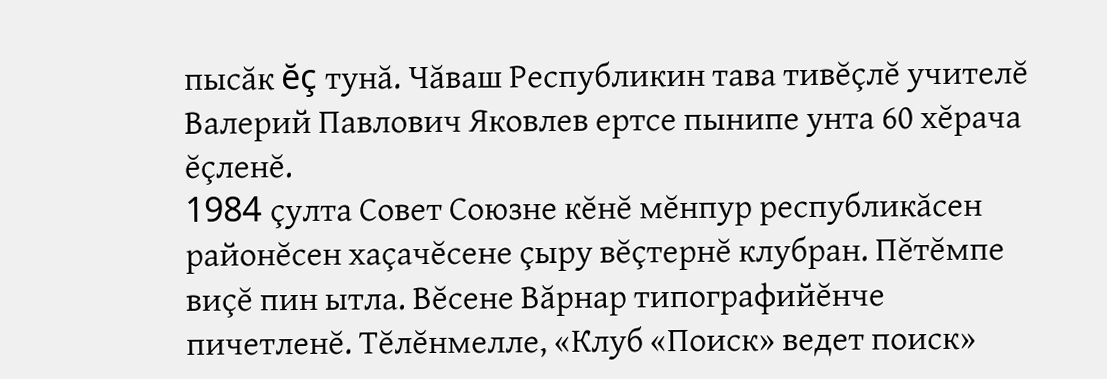пысăк ĕç тунă. Чăваш Республикин тава тивĕçлĕ учителĕ Валерий Павлович Яковлев ертсе пынипе унта 60 хĕрача ĕçленĕ.
1984 çулта Совет Союзне кĕнĕ мĕнпур республикăсен районĕсен хаçачĕсене çыру вĕçтернĕ клубран. Пĕтĕмпе виçĕ пин ытла. Вĕсене Вăрнар типографийĕнче пичетленĕ. Тĕлĕнмелле, «Клуб «Поиск» ведет поиск»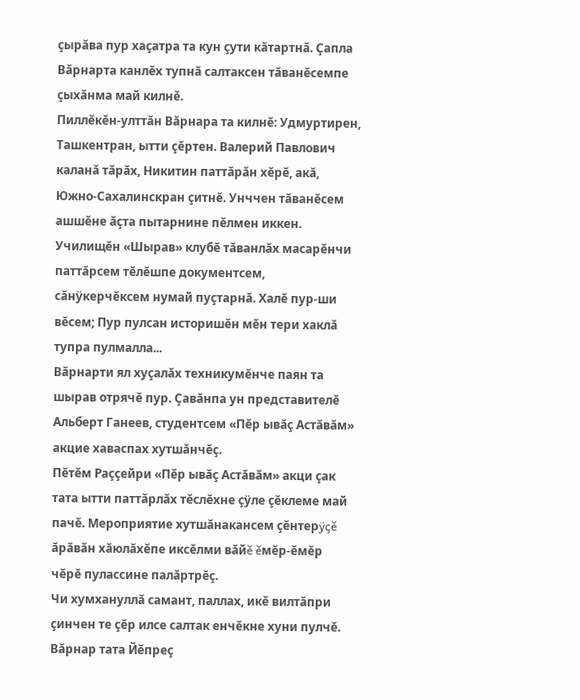çырăва пур хаçатра та кун çути кăтартнă. Çапла Вăрнарта канлĕх тупнă салтаксен тăванĕсемпе çыхăнма май килнĕ.
Пиллĕкĕн-улттăн Вăрнара та килнĕ: Удмуртирен, Ташкентран, ытти çĕртен. Валерий Павлович каланă тăрăх, Никитин паттăрăн хĕрĕ, акă, Южно-Сахалинскран çитнĕ. Унччен тăванĕсем ашшĕне ăçта пытарнине пĕлмен иккен.
Училищĕн «Шырав» клубĕ тăванлăх масарĕнчи паттăрсем тĕлĕшпе документсем, сăнÿкерчĕксем нумай пуçтарнă. Халĕ пур-ши вĕсем; Пур пулсан историшĕн мĕн тери хаклă тупра пулмалла...
Вăрнарти ял хуçалăх техникумĕнче паян та шырав отрячĕ пур. Çавăнпа ун представителĕ Альберт Ганеев, студентсем «Пĕр ывăç Астăвăм» акцие хаваспах хутшăнчĕç.
Пĕтĕм Раççейри «Пĕр ывăç Астăвăм» акци çак тата ытти паттăрлăх тĕслĕхне çÿле çĕклеме май пачĕ. Мероприятие хутшăнакансем çĕнтерÿçĕ ăрăвăн хăюлăхĕпе иксĕлми вăйĕ ĕмĕр-ĕмĕр чĕрĕ пулассине палăртрĕç.
Чи хумхануллă самант, паллах, икĕ вилтăпри çинчен те çĕр илсе салтак енчĕкне хуни пулчĕ. Вăрнар тата Йĕпреç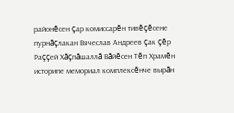районĕсен çар комиссарĕн тивĕçĕсене пурнăçлакан Вячеслав Андреев çак çĕр Раççей Хăçпăшаллă Вăйĕсен Тĕп Храмĕн историпе мемориал комплексĕнче вырăн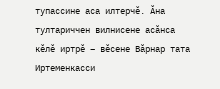тупассине аса илтерчĕ. Ăна тултариччен вилнисене асăнса кĕлĕ иртрĕ – вĕсене Вăрнар тата Иртеменкасси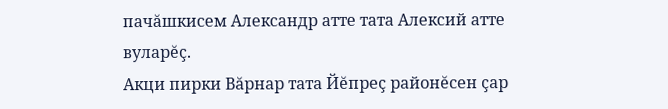пачăшкисем Александр атте тата Алексий атте вуларĕç.
Акци пирки Вăрнар тата Йĕпреç районĕсен çар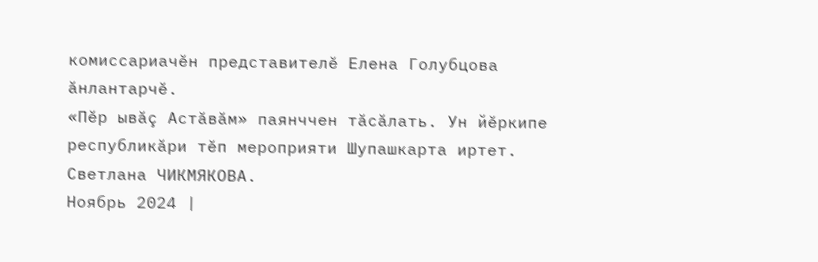комиссариачĕн представителĕ Елена Голубцова ăнлантарчĕ.
«Пĕр ывăç Астăвăм» паянччен тăсăлать. Ун йĕркипе республикăри тĕп мероприяти Шупашкарта иртет.
Светлана ЧИКМЯКОВА.
Ноябрь 2024 |